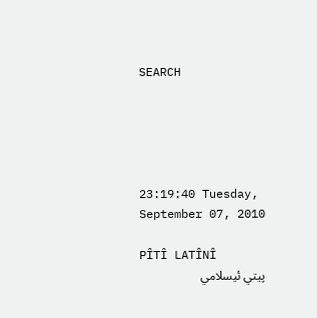SEARCH





23:19:40 Tuesday, September 07, 2010

PÎTÎ LATÎNÎ
پيتي ئيسلامي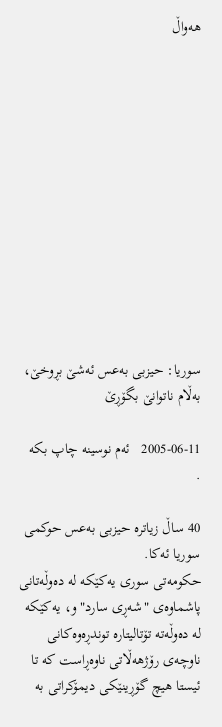هه‌واڵ












سوریا: حیزبی به‌عس ئه‌شێ بڕوخێ، به‌ڵام ناتوانێ بگۆڕێ

2005-06-11   ئه‌م نوسینه چاپ بكه
.

40 ساڵ زیاتره حیزبی به‌عس حوكمی سوریا ئه‌كا.
حکومه‌تی سوری یه‌كێكه له ده‌وڵه‌تانی پاشماوه‌ی "شه‌ڕی سارد" و، یه‌كێكه له ده‌وڵه‌ته تۆتالیتاره توندڕه‌وه‌كانی ناوچه‌ی رۆژهه‌ڵاتی ناوه‌ڕاست كه تا ئیستا هیچ گۆڕینێكی دیمۆكراتی‌ به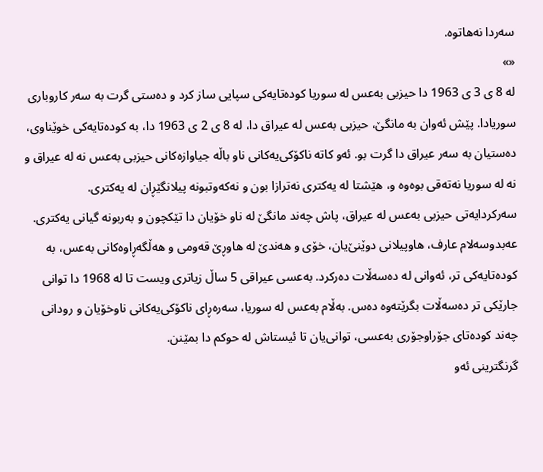سه‌ردا نه‌هاتوه.
«»
له 8 ی 3 ی 1963 دا حیزبی به‌عس له سوریا كوده‌تایه‌كی سپایی ساز كرد و ده‌ستی گرت به سه‌ر كاروباری سوریادا. پێش ئه‌وان به مانگێ، حیزبی به‌عس له عیراق دا، له 8 ی 2 ی 1963 دا، به كوده‌تایه‌كی خوێناوی، ده‌ستیان به سه‌ر عیراق دا گرت بو. ئه‌و كاته ناكۆكی‌یه‌كانی ناو باڵه جیاوازه‌كانی حیزبی به‌عس نه له عیراق و نه له سوریا نه‌ته‌قی بوه‌وه و، هێشتا له یه‌كتری نه‌ترازا بون و نه‌كه‌وتبونه پیلانگێڕان له یه‌كتری.
سه‌ركردایه‌تی حیزبی به‌عس له عیراق، پاش چه‌ند مانگێ له ناو خۆیان دا تێكچون و به‌ربونه گیانی یه‌كتری. عه‌بدوسه‌لام عارف، هاوپیلانی دوێنێ‌یان، خۆی و هه‌ندێ له هاوڕێ قه‌ومی و هه‌ڵگه‌ڕاوه‌كانی به‌عس، به كوده‌تایه‌كی تر، ئه‌وانی له ده‌سه‌ڵات ده‌ركرد. به‌عسی عیراقی 5 ساڵ زیاتری ویست تا له 1968 دا توانی جارێكی تر ده‌سه‌ڵات بگرێته‌وه ده‌س. به‌ڵام به‌عس له سوریا، سه‌ره‌ڕای ناكۆكی‌یه‌كانی ناوخۆیان و رودانی چه‌ند كوده‌تای جۆراوجۆری به‌عسی، توانی‌یان تا ئیستاش له حوكم دا بمێنن.
گرنگترینی ئه‌و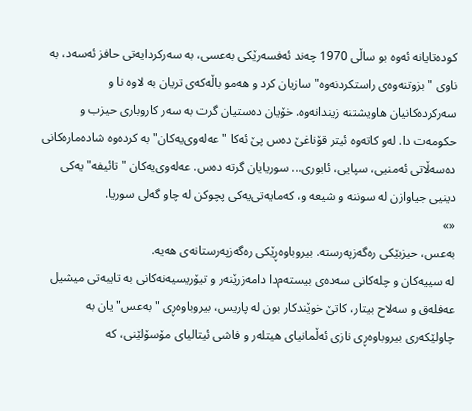كوده‌تایانه ئه‌وه بو ساڵی 1970 چه‌ند ئه‌فسه‌رێكی به‌عسی، به سه‌ركردایه‌تی حافز ئه‌سه‌د، به ناوی "بزوتنه‌وه‌ی راستكردنه‌وه" سازیان كرد و هه‌مو باڵه‌كه‌ی تریان به لاوه نا و سه‌ركرده‌كانیان هاویشتنه زیندانه‌وه. خۆیان ده‌ستیان گرت به سه‌ر كاروباری حیزب و حكومه‌ت دا. له‌و كاته‌وه ئیتر قۆناغێ ده‌س پێ ئه‌كا "عه‌له‌وی‌یه‌كان" به كرده‌وه شاده‌ماره‌كانی ده‌سه‌ڵاتی ئه‌منیی، سپایی، ئابوری... سوریایان گرته ده‌س. عه‌له‌وی‌یه‌كان "تائیفه" یه‌كی دینیی جیاوازن له سوننه و شیعه و، كه‌مایه‌تی‌یه‌كی پچوكن له چاو گه‌لی سوریا.
«»
به‌عس، حیزبێكی ره‌گه‌زپه‌رسته. بیروباوه‌ڕێكی ره‌گه‌زپه‌رستانه‌ی هه‌یه.
له سییه‌كان و چله‌كانی سه‌ده‌ی بیسته‌م‌دا دامه‌زرێنه‌ر و تیۆریسیه‌نه‌كانی به تایبه‌تی میشیل عه‌فله‌ق و سه‌لاح بیتار، كاتێ خوێندكار بون له پاریس، بیروباوه‌ڕی "به‌عس"یان به چاولێكه‌ری بیروباوه‌ڕی نازی ئه‌ڵمانیای هیتله‌ر و فاشی ئیتالیای مۆسۆلێنی، كه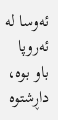ئه‌وسا له ئه‌روپا باو بوه، داڕشتوه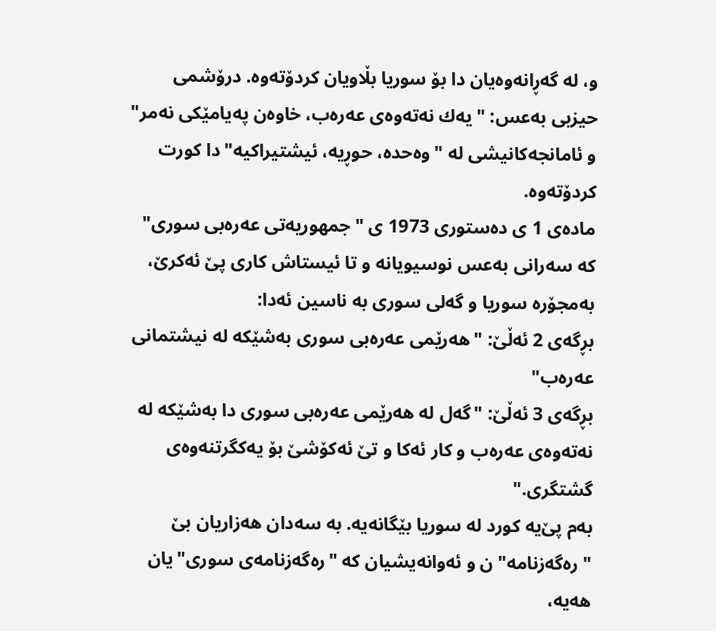و، له گه‌ڕانه‌وه‌یان دا بۆ سوریا بڵاویان كردۆته‌وه. درۆشمی حیزبی به‌عس: "یه‌ك نه‌ته‌وه‌ی عه‌ره‌ب، خاوه‌ن په‌یامێكی نه‌مر" و ئامانجه‌كانیشی له "وه‌حده، حوڕیه، ئیشتیراكیه"دا كورت كردۆته‌وه.
ماده‌ی 1 ی ده‌ستوری 1973 ی "جمهوریه‌تی عه‌ره‌بی سوری" كه سه‌رانی به‌عس نوسیویانه و تا ئیستاش كاری پێ ئه‌كرێ، به‌مجۆره سوریا و گه‌لی سوری به ناسین ئه‌دا:
بڕگه‌ی 2 ئه‌ڵێ: "هه‌رێمی عه‌ره‌بی سوری به‌شێكه له نیشتمانی عه‌ره‌ب"
بڕگه‌ی 3 ئه‌ڵێ: "گه‌ل له هه‌رێمی عه‌ره‌بی سوری دا به‌شێكه له نه‌ته‌وه‌ی عه‌ره‌ب و كار ئه‌كا و تێ ئه‌كۆشێ بۆ یه‌كگرتنه‌وه‌ی گشتگری."
به‌م پێ‌یه كورد له سوریا بێگانه‌یه‌. به سه‌دان هه‌زاریان بێ "ره‌گه‌زنامه‌"ن و ئه‌وانه‌یشیان كه "ره‌گه‌زنامه‌ی سوری"یان هه‌یه،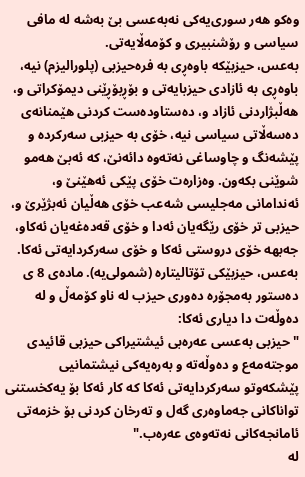وه‌كو هه‌ر سوری‌یه‌كی نه‌به‌عسی بێ به‌شه له مافی  سیاسی و رۆشنبیری و كۆمه‌ڵایه‌تی.
به‌عس، حیزبێكه باوه‌ڕی به فره‌حیزبی (پلورالیزم) نیه، باوه‌ڕی به ئازادی حیزبایه‌تی و بۆڕبۆڕێنی دیمۆكراتی و، هه‌ڵبژاردنی ئازاد و، ده‌ستاوده‌ست كردنی هێمنانه‌ی ده‌سه‌ڵاتی سیاسی نیه، خۆی به حیزبی سه‌ركرده و پێشه‌نگ و چاوساغی نه‌ته‌وه‌ دائه‌نێ، كه ئه‌بێ هه‌مو شوێنی بكه‌ون. وه‌زاره‌ت خۆی پێكی ئه‌هێنێ و، ئه‌ندامانی مه‌جلیسی شه‌عب خۆی هه‌ڵیان ئه‌بژێرێ و، حیزبی تر خۆی رێگه‌یان ئه‌دا و خۆی قه‌ده‌غه‌یان ئه‌كاو، جه‌بهه خۆی دروستی ئه‌كا و خۆی سه‌ركردایه‌تی ئه‌كا.
به‌عس، حیزبێكی تۆتالیتاره (شمولی‌یه). ماده‌ی 8 ی ده‌ستور به‌مجۆره ده‌وری حیزب له ناو كۆمه‌ڵ و له‌ ده‌وڵه‌ت دا دیاری ئه‌كا:
"حیزبی به‌عسی عه‌ره‌بی ئیشتیراكی حیزبی قائیدی موجته‌مه‌ع و ده‌وڵه‌ته و به‌ره‌یه‌كی نیشتمانیی پێشكه‌وتو سه‌ركردایه‌تی ئه‌كا كه كار ئه‌كا بۆ یه‌كخستنی تواناكانی جه‌ماوه‌ری گه‌ل و ته‌رخان كردنی بۆ خزمه‌تی ئامانجه‌كانی نه‌ته‌وه‌ی عه‌ره‌ب."
له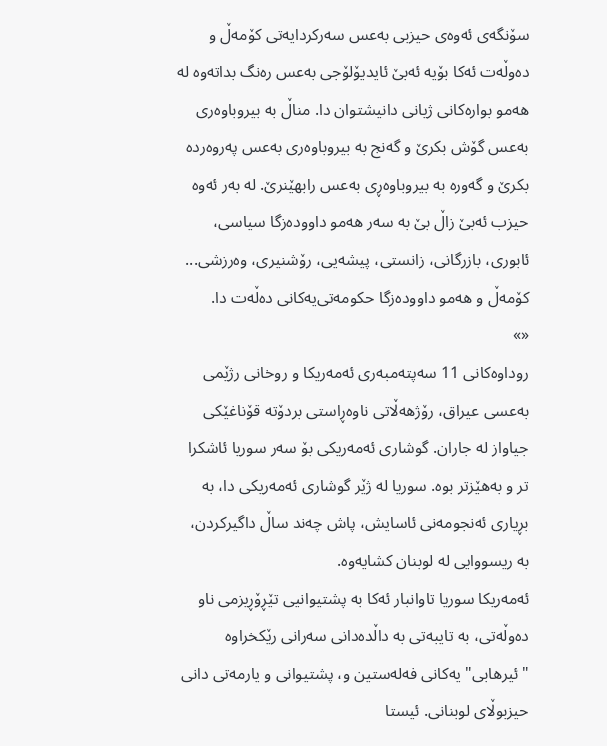سۆنگه‌ی ئه‌وه‌ی حیزبی به‌عس سه‌ركردایه‌تی كۆمه‌ڵ و ده‌وڵه‌ت ئه‌كا بۆیه ئه‌بێ ئایدیۆلۆجی به‌عس ره‌نگ بداته‌وه له هه‌مو بواره‌كانی ژیانی دانیشتوان دا. مناڵ به بیروباوه‌ری به‌عس گۆش بكرێ و گه‌نج به بیروباوه‌ری به‌عس په‌روه‌رده بكرێ و گه‌وره به بیروباوه‌ڕی به‌عس رابهێنرێ. له به‌ر ئه‌وه حیزب ئه‌بێ زاڵ بێ به سه‌ر هه‌مو داووده‌زگا سیاسی، ئابوری، بازرگانی، زانستی، پیشه‌یی، رۆشنیری، وه‌رزشی... كۆمه‌ڵ و هه‌مو داووده‌زگا حكومه‌تی‌یه‌كانی ده‌ڵه‌ت دا.
«»
روداوه‌كانی 11 سه‌پته‌مبه‌ری ئه‌مه‌ریكا و روخانی رژێمی به‌عسی عیراق، رۆژهه‌ڵاتی ناوه‌ڕاستی بردۆته قۆناغێكی جیاواز له جاران. گوشاری ئه‌مه‌ریكی بۆ سه‌ر سوریا ئاشكرا تر و به‌هێزتر بوه. سوریا له ژێر گوشاری ئه‌مه‌ریكی دا، به بڕیاری ئه‌نجومه‌نی ئاسایش، پاش چه‌ند ساڵ داگیركردن، به ریسووایی له لوبنان كشایه‌وه.
ئه‌مه‌ریكا سوریا تاوانبار ئه‌كا به پشتیوانیی تێڕۆڕیزمی ناو ده‌وڵه‌تی، به تایبه‌تی به داڵده‌دانی سه‌رانی رێكخراوه "ئیرهابی" یه‌كانی فه‌له‌ستین و، پشتیوانی و یارمه‌تی دانی حیزبوڵای لوبنانی. ئیستا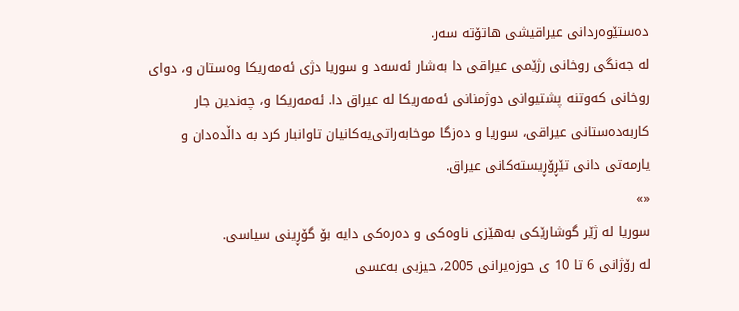ده‌ستێوه‌ردانی عیراقیشی هاتۆته سه‌ر.
له جه‌نگی روخانی رژێمی عیراقی دا به‌شار ئه‌سه‌د و سوریا دژی ئه‌مه‌ریكا وه‌ستان و، دوای روخانی كه‌وتنه پشتیوانی دوژمنانی ئه‌مه‌ریكا له عیراق دا. ئه‌مه‌ریكا و، چه‌ندین جار كاربه‌ده‌ستانی عیراقی، سوریا و ده‌زگا موخابه‌راتی‌یه‌كانیان تاوانبار كرد به داڵده‌دان و یارمه‌تی دانی تێڕۆڕیسته‌كانی عیراق.
«»
سوریا له ژێر گوشارێكی به‌هێزی ناوه‌كی و ده‌ره‌كی دایه بۆ گۆڕینی سیاسی.
له رۆژانی 6 تا 10 ی حوزه‌یرانی 2005، حیزبی به‌عسی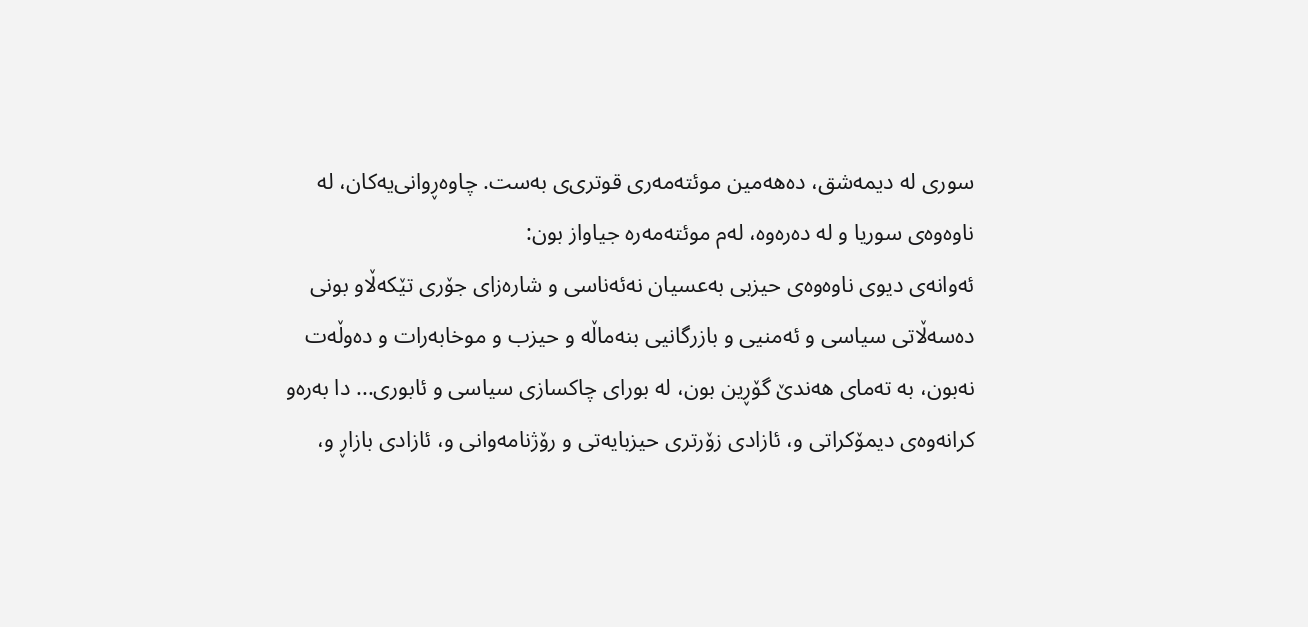سوری له دیمه‌شق، ده‌هه‌مین موئته‌مه‌ری قوتری‌ی به‌ست. چاوه‌ڕوانی‌یه‌كان، له ناوه‌وه‌ی سوریا و له ده‌ره‌وه، له‌م موئته‌مه‌ره جیاواز بون:
ئه‌وانه‌ی دیوی ناوه‌وه‌ی حیزبی به‌عسیان نه‌ئه‌ناسی و شاره‌زای جۆری تێكه‌ڵاو بونی ده‌سه‌ڵاتی سیاسی و ئه‌منیی و بازرگانیی بنه‌ماڵه و حیزب و موخابه‌رات و ده‌وڵه‌ت نه‌بون، به ته‌مای هه‌ندێ گۆڕین بون، له بورای چاكسازی سیاسی‌ و ئابوری... دا به‌ره‌و كرانه‌وه‌ی دیمۆكراتی و، ئازادی زۆرتری حیزبایه‌تی و رۆژنامه‌وانی و، ئازادی بازاڕ و،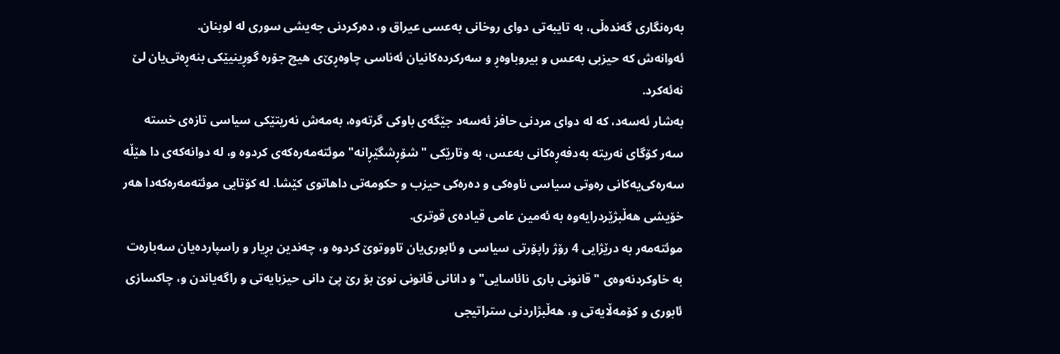به‌ره‌نگاری گه‌نده‌ڵی، به تایبه‌تی دوای روخانی به‌عسی عیراق و، ده‌ركردنی جه‌یشی سوری له لوبنان.
ئه‌وانه‌ش كه حیزبی به‌عس و بیروباوه‌ڕ و سه‌ركرده‌كانیان ئه‌ناسی چاوه‌ڕێ‌ی هیچ جۆره گوڕینیێكی بنه‌ڕه‌تی‌یان لێ نه‌ئه‌كرد.
به‌شار ئه‌سه‌د، كه له دوای مردنی حافز ئه‌سه‌د جێگه‌ی باوكی گرته‌وه، به‌مه‌ش نه‌ریتێكی سیاسی تازه‌ی خسته سه‌ر كۆگای نه‌ریته به‌دفه‌ڕه‌كانی به‌عس، به وتارێكی "شۆڕشگێڕانه" موئته‌مه‌ره‌كه‌ی كردوه و، له دوانه‌كه‌ی دا هێڵه سه‌ره‌كی‌یه‌كانی ره‌وتی سیاسی ناوه‌كی و ده‌ره‌كی حیزب و حکومه‌تی داهاتوی كێشا. له كۆتایی موئته‌مه‌ره‌كه‌دا هه‌ر خۆیشی هه‌ڵبژێردرایه‌وه به ئه‌مین عامی قیاده‌ی قوتری.
موئته‌مه‌ر به درێژایی 4 رۆژ راپۆرتی سیاسی و ئابوری‌یان تاووتوێ كردوه و، چه‌ندین بڕیار و راسپارده‌یان سه‌باره‌ت به خاوكردنه‌وه‌ی "قانونی باری نائاسایی" و دانانی قانونی نوێ بۆ رێ پێ دانی حیزبایه‌تی و راگه‌یاندن و، چاكسازی ئابوری و كۆمه‌ڵایه‌تی و، هه‌ڵبژاردنی ستراتیجی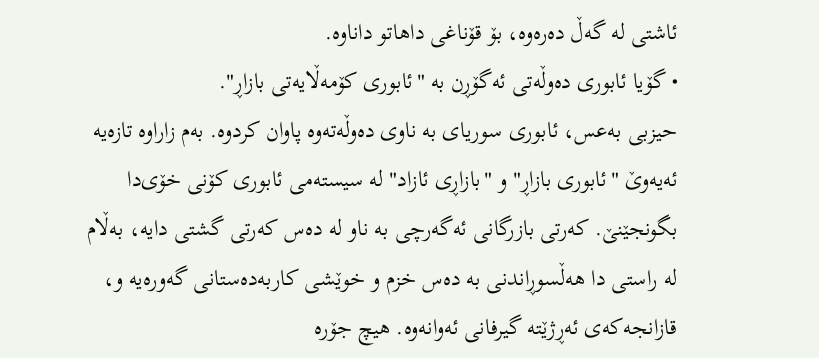ئاشتی له گه‌ڵ ده‌ره‌وه‌، بۆ قۆناغی داهاتو داناوه.
• گۆیا ئابوری ده‌وڵه‌تی ئه‌گۆڕن به "ئابوری كۆمه‌ڵایه‌تی بازاڕ".
حیزبی به‌عس، ئابوری سوریای به ناوی ده‌وڵه‌ته‌وه پاوان كردوه. به‌م زاراوه تازه‌یه ئه‌یه‌وێ "ئابوری بازاڕ" و "بازاڕی ئازاد" له سیسته‌می ئابوری كۆنی خۆی‌دا بگونجێنێ. كه‌رتی بازرگانی ئه‌گه‌رچی به ناو له ده‌س كه‌رتی گشتی دایه، به‌ڵام له راستی دا هه‌ڵسوڕاندنی به ده‌س خزم و خوێشی كاربه‌ده‌ستانی گه‌وره‌یه و، قازانجه‌كه‌ی ئه‌ڕژێته گیرفانی ئه‌وانه‌وه. هیچ جۆره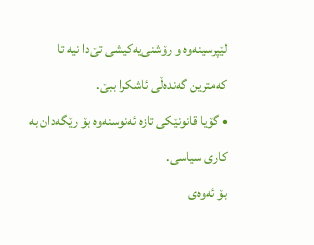لێپرسینه‌وه و رۆشنی‌یه‌كیشی تێ‌دا نیه تا كه‌مترین گه‌نده‌ڵی ئاشكرا ببێ.
• گۆیا قانونێكی تازه ئه‌نوسنه‌وه بۆ رێگه‌دان به كاری سیاسی.
بۆ ئه‌وه‌ی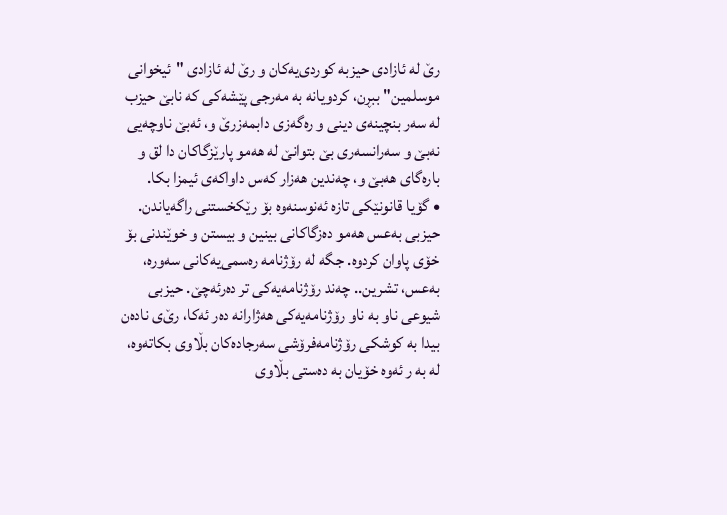رێ له ئازادی حیزبه كوردی‌یه‌كان و رێ له ئازادی "ئیخوانی موسلمین" ببڕن، كردویانه به‌ مه‌رجی پێشه‌كی كه نابێ حیزب له سه‌ر بنچینه‌ی دینی و ره‌گه‌زی دابمه‌زرێ و، ئه‌بێ ناوچه‌یی نه‌بێ و سه‌رانسه‌ری بێ بتوانێ له هه‌مو پارێزگاكان دا لق و باره‌گای هه‌بێ و، چه‌ندین هه‌زار كه‌س داواكه‌ی ئیمزا بكا.
• گۆیا قانونێكی تازه ئه‌نوسنه‌وه بۆ رێكخستنی راگه‌یاندن.
حیزبی به‌عس هه‌مو ده‌زگاكانی بینین و بیستن و خوێندنی بۆ خۆی پاوان كردوه. جگه له رۆژنامه ره‌سمی‌یه‌كانی سه‌وره، به‌عس، تشرین.. چه‌ند رۆژنامه‌یه‌كی تر ده‌رئه‌چێ. حیزبی شیوعی ناو به ناو رۆژنامه‌یه‌كی هه‌ژارانه ده‌ر ئه‌كا، رێ‌ی ناده‌ن بیدا به كوشكی رۆژنامه‌فرۆشی سه‌رجاده‌كان بڵاوی بكاته‌وه، له به‌ ر ئه‌وه خۆیان به ده‌ستی بڵاوی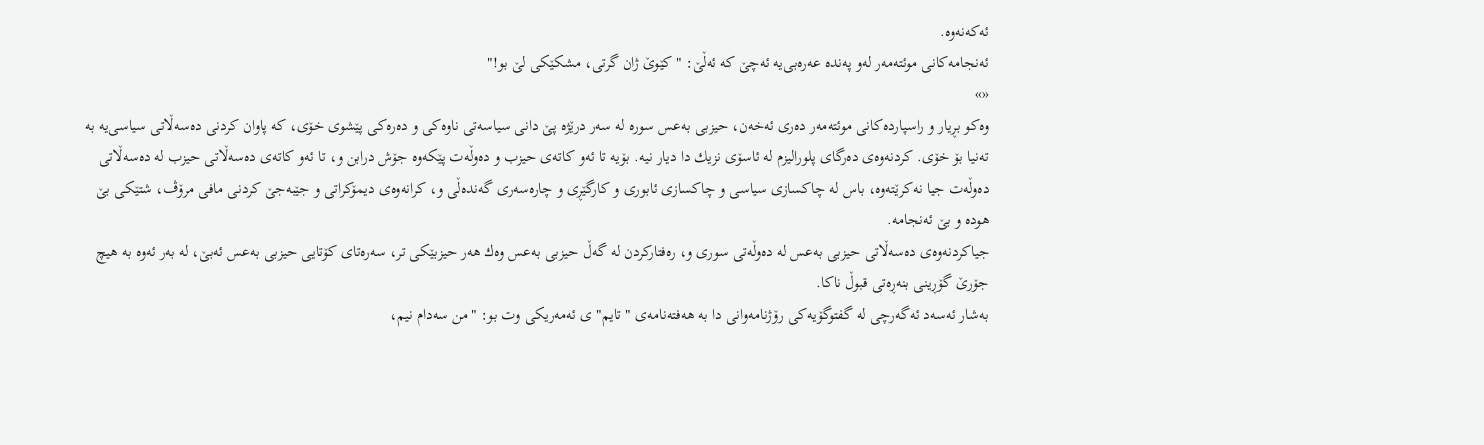ئه‌كه‌نه‌وه.
ئه‌نجامه‌كانی موئته‌مه‌ر له‌و‌ په‌نده عه‌ره‌بی‌یه ئه‌چێ كه ئه‌ڵێ: "كێوێ ژان گرتی، مشكێكی لێ بو!"
«»
وه‌كو بڕیار و راسپارده‌كانی موئته‌مه‌ر ده‌ری ئه‌خه‌ن، حیزبی به‌عس سوره له سه‌ر درێژه پێ دانی سیاسه‌تی ناوه‌كی و ده‌ره‌كی پێشوی خۆی، كه پاوان كردنی ده‌سه‌ڵاتی سیاسی‌یه به ته‌نیا بۆ خۆی. كردنه‌وه‌ی ده‌رگای پلورالیزم له ئاسۆی نزیك دا دیار نیه. بۆیه تا ئه‌و كاته‌ی حیزب و ده‌وڵه‌ت پێكه‌وه جۆش درابن و، تا ئه‌و كاته‌ی ده‌سه‌ڵاتی حیزب له ده‌سه‌ڵاتی ده‌وڵه‌ت جیا نه‌كرێته‌وه، باس له چاكسازی سیاسی و چاكسازی ئابوری و كارگێڕی و چاره‌سه‌ری گه‌نده‌ڵی و، كرانه‌وه‌ی دیمۆكراتی و جێبه‌جێ كردنی مافی مرۆڤ، شتێكی بێ هوده و بێ ئه‌نجامه.
جیاكردنه‌وه‌ی ده‌سه‌ڵاتی حیزبی به‌عس له ده‌وڵه‌تی سوری و، ره‌فتاركردن له گه‌ڵ حیزبی به‌عس وه‌ك هه‌ر حیزبێكی تر، سه‌ره‌تای كۆتایی حیزبی به‌عس ئه‌بێ، له به‌ر ئه‌وه به هیچ جۆرێ گۆڕینی بنه‌ڕه‌تی قبوڵ ناكا.
به‌شار ئه‌سه‌د ئه‌گه‌رچی له گفتوگۆیه‌كی رۆژنامه‌وانی دا به هه‌فته‌نامه‌ی "تایم" ی ئه‌مه‌ریكی وت بو: "من سه‌دام نیم،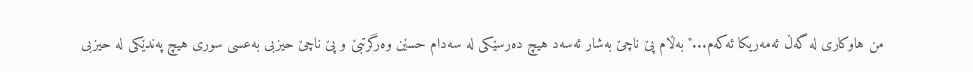من هاوكاری له گه‌ڵ ئه‌مه‌ریكا ئه‌كه‌م..." به‌ڵام پێ ناچێ به‌شار ئه‌سه‌د هیچ ده‌رسێكی له سه‌دام حسێن وه‌رگرتبێ و پێ ناچێ حیزبی به‌عسی سوری هیچ په‌ندێكی له حیزبی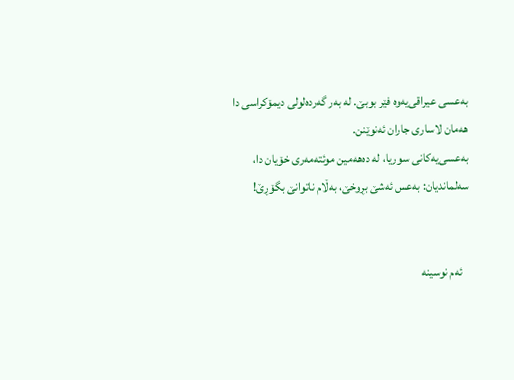به‌عسی عیراقی‌یه‌وه فێر بوبێ. له به‌ر گه‌رده‌لولی دیمۆكراسی دا هه‌مان لاساری جاران ئه‌نوێنن.
به‌عسی‌یه‌كانی سوریا، له ده‌هه‌مین موئته‌مه‌ری خۆیان دا، سه‌لماندیان: به‌عس ئه‌شێ بڕوخێ، به‌ڵام ناتوانێ بگۆڕێ!


   ئه‌م نوسینه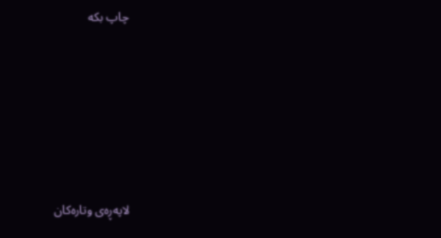چاپ بكه






لاپه‌ڕه‌ی وتاره‌کان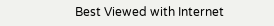Best Viewed with Internet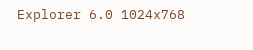Explorer 6.0 1024x768